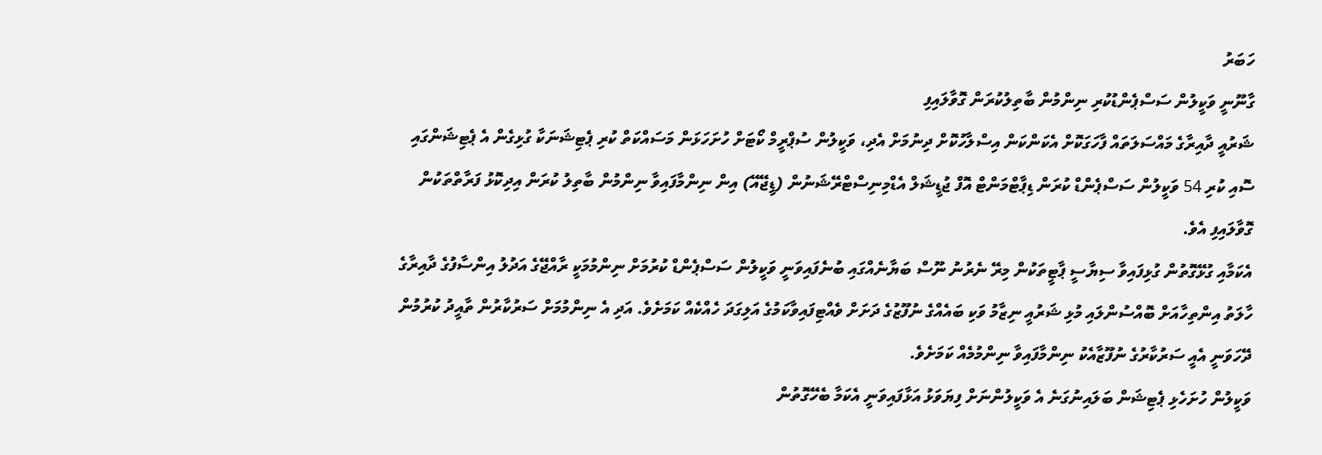ހަބަރު
ގާނޫނީ ވަކީލުން ސަސްޕެންޑުކުރި ނިންމުން ބާތިލުކުރަން ގޮވާލައިފި
ޝަރުއީ ދާއިރާގެ މައްސަލަތައް ފާހަގަކޮށް އެކަންކަން އިސްލާހުކޮށް ދިނުމަށް އެދި، ވަކީލުން ސުޕްރީމް ކޯޓަށް ހުށަހަޅަން މަސައްކަތް ކުރި ޕެޓިޝަނަކާ ގުޅިގެން އެ ޕެޓިޝަންގައި ސޮއި ކުރި 54 ވަކީލުން ސަސްޕެންޑް ކުރަން ޑިޕާޓްމަންޓް އޮފް ޖުޑީޝަލް އެޑްމިނިސްޓްރޭޝަނުން (ޑީޖޭއޭ) އިން ނިންމާފައިވާ ނިންމުން ބާތިލު ކުރަން އިދިކޮޅު ފަރާތްތަކުން ގޮވާލައިފި އެވެ.
އެކަމާއި ގުޅޭގޮތުން ގުޅިފައިވާ ސިޔާސީ ޕާޓީތަކުން މިރޭ ނެރުނު ނޫސް ބަޔާނެއްގައި ބުނެފައިވަނީ ވަކީލުން ސަސްޕެންޑް ކުރުމަށް ނިންމުމަކީ ރާއްޖޭގެ އަދުލު އިންސާފުގެ ދާއިރާގެ ހާލަތު އިންތިހާއަށް ބޮއްސުންލައި މުޅި ޝަރުއީ ނިޒާމު ވަކި ބައެއްގެ ނުފޫޒުގެ ދަށަށް ވެއްޓިފައިވާކަމުގެ އަލިގަދަ ހެއްކެއް ކަމަށެވެ. އަދި އެ ނިންމުމަށް ސަރުކާރުން ތާއީދު ކުރުމުން ދޭހަވަނީ އެއީ ސަރުކާރުގެ ނުފޫޒާއެކު ނިންމާފައިވާ ނިންމުމެއް ކަމަށެވެ.
ވަކީލުން ހުށަހެޅި ޕެޓިޝަން ބަލައިނުގަނެ އެ ވަކީލުންނަށް ފިޔަވަޅު އަޅާފައިވަނީ އެކަމާ ބެހޭގޮތުން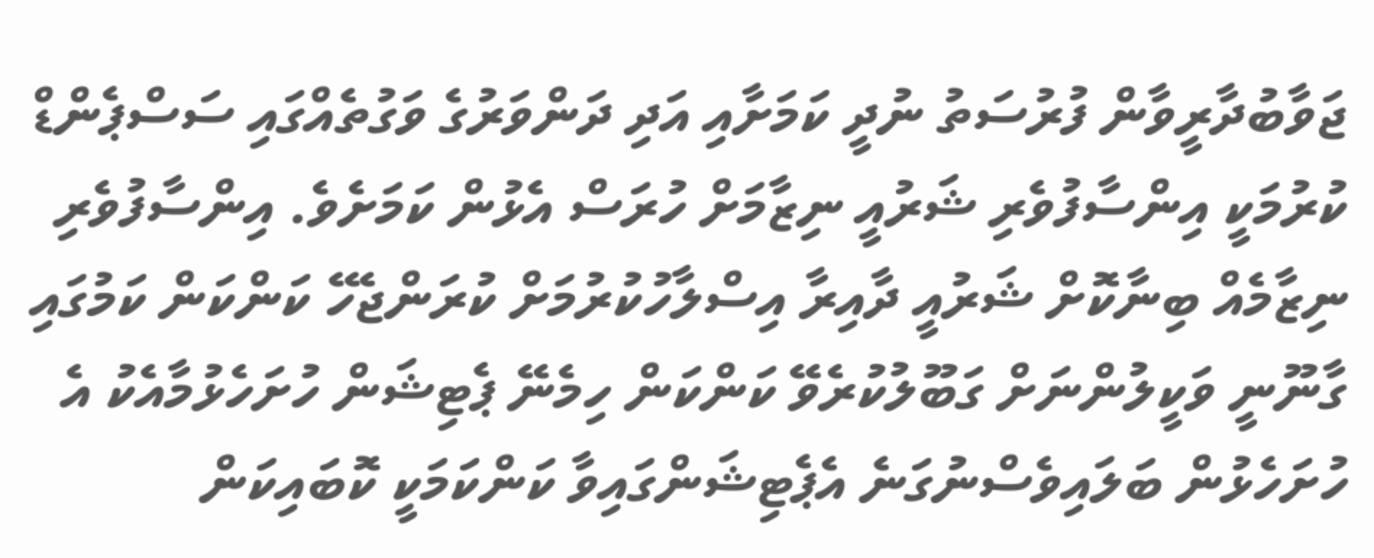ޖަވާބުދާރީވާން ފުރުސަތު ނުދީ ކަމަށާއި އަދި ދަންވަރުގެ ވަގުތެއްގައި ސަސްޕެންޑް ކުރުމަކީ އިންސާފުވެރި ޝަރުއީ ނިޒާމަށް ހުރަސް އެޅުން ކަމަށެވެ. އިންސާފުވެރި ނިޒާމެއް ބިނާކޮށް ޝަރުއީ ދާއިރާ އިސްލާހުކުރުމަށް ކުރަންޖެހޭ ކަންކަން ކަމުގައި ގާނޫނީ ވަކީލުންނަށް ގަބޫލުކުރެވޭ ކަންކަން ހިމެނޭ ޕެޓިޝަން ހުށަހެޅުމާއެކު އެ ހުށަހެޅުން ބަލައިވެސްނުގަނެ އެޕެޓިޝަންގައިވާ ކަންކަމަކީ ކޮބައިކަން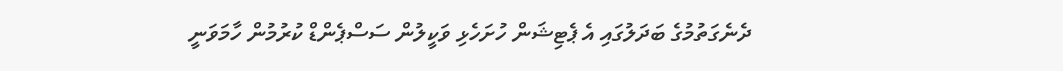ދެނެގަތުމުގެ ބަދަލުގައި އެ ޕެޓިޝަން ހުށަހެޅި ވަކީލުން ސަސްޕެންޑް ކުރުމުން ހާމަވަނީ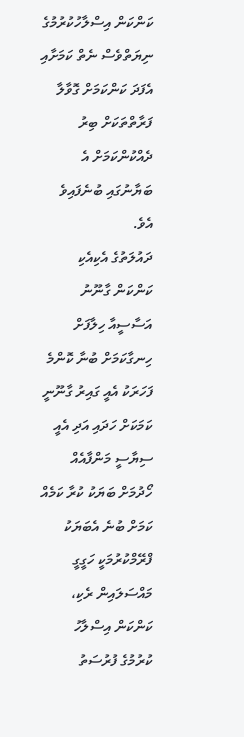ކަންކަން އިސްލާހުކުރުމުގެ ނިޔަތްވެސް ނެތް ކަމަށާއި އެފަދަ ކަންކަމަށް ގޮވާލާ ފަރާތްތަކަށް ބިރު ދެއްކުންކަމަށް އެ ބަޔާނުގައި ބުނެފައިވެ އެވެ.
ދައުލަތުގެ އެކިއެކި ކަންކަން ގާނޫނު އަސާސީއާ ހިލާފަށް ހިނގާކަމަށް ބުނާ ކޮންމެ ފަހަރަކު އެއީ ގައިރު ގާނޫނީ ކަމަކަށް ހަދައި އަދި އެއީ ސިޔާސީ މަންފާއެއް ހޯދުމަށް ބަޔަކު ކުރާ ކަމެއް ކަމަށް ބުނެ އެބަޔަކު ފްރޭމްކުރުމަކީ ހަގީގީ މައްސަލައިން ރެކި، ކަންކަން އިސްލާހު ކުރުމުގެ ފުރުސަތު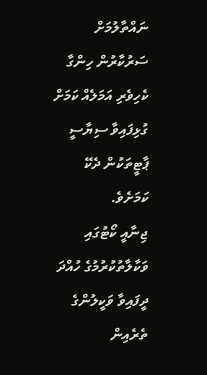ނައްތާލުމަށް ސަރުކާރުން ހިންގާ ކެހިވެރި އަމަލެއް ކަމަށް ގުޅިފައިވާ ސިޔާސީ ޕާޓީތަކުން ދެކޭ ކަމަށެވެ.
ޖިނާއީ ކޯޓުގައި ވަކާލާތުކުރުމުގެ ހުއްދަ ދީފައިވާ ވަކީލުންގެ ތެރެއިން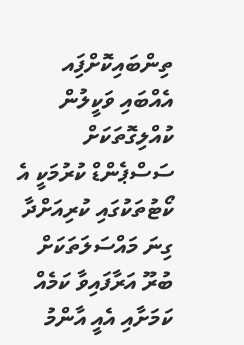ތިންބައިކޮށްފަިއ އެއްބައި ވަކީލުން ކުއްލިގޮތަކަށް ސަސްޕެންޑް ކުރުމަކީ އެ ކޯޓުތަކުގައި ކުރިއަށްދާ ގިނަ މައްސަލަތަކަށް ބުރޫ އަރާފައިވާ ކަމެއް ކަމަށާއި އެއީ އާންމު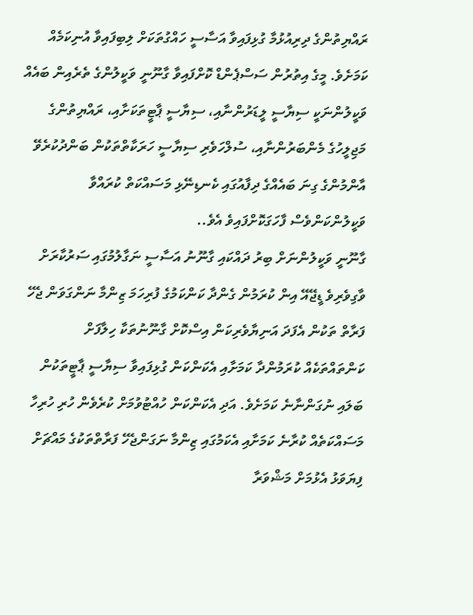ރައްޔިތުންގެ ދިރިއުޅުމާ ގުޅިފައިވާ އަސާސީ ހައްގުތަކަށް ލިބިފައިވާ އުނިކަމެއް ކަމަށެވެ. މީގެ އިތުރުން ސަސްޕެންޑް ކޮށްފައިވާ ގާނޫނީ ވަކީލުންގެ ތެރެއިން ބައެއް ވަކީލުންނަކީ ސިޔާސީ ލީޑަރުންނާއި، ސިޔާސީ ޕާޓީތަކަށާއި، ރައްޔިތުންގެ މަޖިލީހުގެ މެންބަރުންނާއި، ސުލްހަވެރި ސިޔާސީ ހަރަކާތްތަކުން ބަންދުކުރެވޭ އާންމުންގެ ގިނަ ބައެއްގެ ދިފާއުގައި ކެނޑިނޭޅި މަސައްކަތް ކުރައްވާ ވަކީލުންކަންވެސް ފާހަގަކޮށްފައިވެ އެވެ..
ގާނޫނީ ވަކީލުންނަށް ބިރު ދައްކައި ގާނޫނު އަސާސީ ނަގާލުމުގައި ސަރުކާރަށް ވާގިވެރިވެ ޑީޖޭއޭ އިން ކުރަމުން ގެންދާ ކަންކަމުގެ ފުރިހަމަ ޒިންމާ ނަންގަވަން ޖެހޭ ފަރާތް ތަކުން އެފަދަ އަނިޔާވެރިކަން އިސްކޮށް ގާނޫނުތަކާ ހިލާފަށް ކަންތައްތަކެއް ކުރަމުންދާ ކަމަށާއި އެކަންކަން ގުޅިފައިވާ ސިޔާސީ ޕާޓީތަކުން ބަލައި ނުގަންނާނެ ކަމަށެވެ. އަދި އެކަންކަން ހުއްޓުވުމަށް ކުރެވެން ހުރި ހުރިހާ މަސައްކަތެއް ކުރާނެ ކަމަށާއި އެކަމުގައި ޒިންމާ ނަގަންޖެހޭ ފަރާތްތަކުގެ މައްޗަށް ފިޔަވަޅު އެޅުމަށް މަޝްވަރާ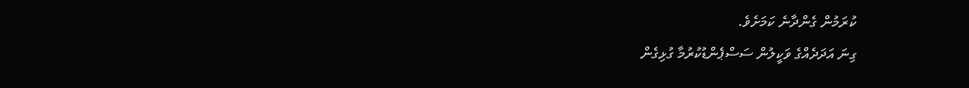ކުރަމުން ގެންދާނެ ކަމަށެވެ.
ގިނަ އަދަދެއްގެ ވަކީލުން ސަސްޕެންޑުކުރުމާ ގުޅިގެން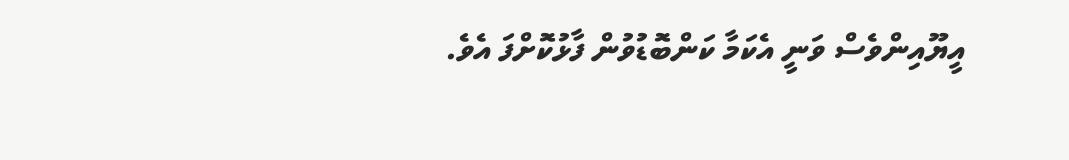އީޔޫއިންވެސް ވަނީ އެކަމާ ކަންބޮޑުވުން ފާޅުކޮށްފަ އެވެ.